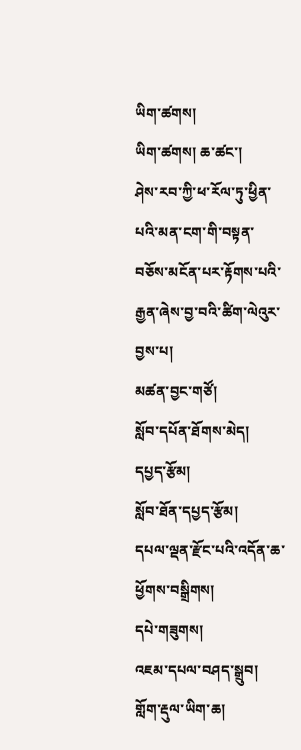ཡིག་ཚགས།
ཡིག་ཚགས། ཆ་ཚང་།
ཤེས་རབ་ཀྱི་ཕ་རོལ་ཏུ་ཕྱིན་པའི་མན་ངག་གི་བསྟན་བཅོས་མངོན་པར་རྟོགས་པའི་རྒྱན་ཞེས་བྱ་བའི་ཚིག་ལེའུར་བྱས་པ།
མཚན་བྱང་གཙོ།
སློབ་དཔོན་ཐོགས་མེད།
དཔྱད་རྩོམ།
སློབ་ཐོན་དཔྱད་རྩོམ།
དཔལ་ལྡན་རྫོང་པའི་འདོན་ཆ་ཕྱོགས་བསྒྲིགས།
དཔེ་གཟུགས།
འཇམ་དཔལ་བཤད་སྒྲུབ།
གློག་རྡུལ་ཡིག་ཆ།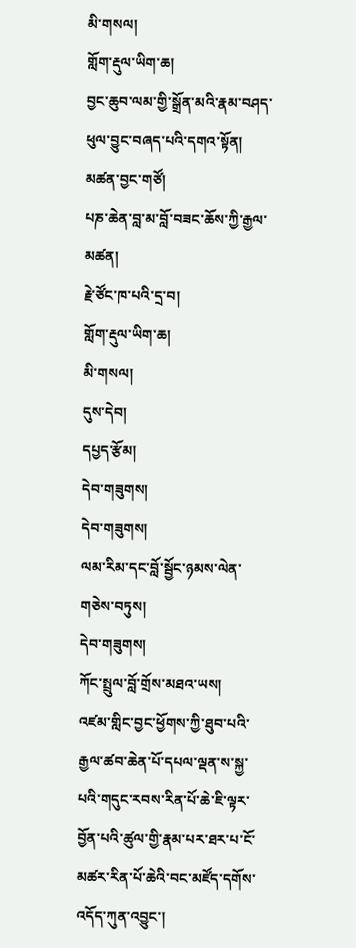མི་གསལ།
གློག་རྡུལ་ཡིག་ཆ།
བྱང་ཆུབ་ལམ་གྱི་སྒྲོན་མའི་རྣམ་བཤད་ཕུལ་བྱུང་བཞད་པའི་དགའ་སྟོན།
མཚན་བྱང་གཙོ།
པཎ་ཆེན་བླ་མ་བློ་བཟང་ཆོས་ཀྱི་རྒྱལ་མཚན།
རྗེ་ཙོང་ཁ་པའི་དྲ་བ།
གློག་རྡུལ་ཡིག་ཆ།
མི་གསལ།
དུས་དེབ།
དཔྱད་རྩོམ།
དེབ་གཟུགས།
དེབ་གཟུགས།
ལམ་རིམ་དང་བློ་སྦྱོང་ཉམས་ལེན་གཅེས་བཏུས།
དེབ་གཟུགས།
ཀོང་སྤྲུལ་བློ་གྲོས་མཐའ་ཡས།
འཛམ་གླིང་བྱང་ཕྱོགས་ཀྱི་ཐུབ་པའི་རྒྱལ་ཚབ་ཆེན་པོ་དཔལ་ལྡན་ས་སྐྱ་པའི་གདུང་རབས་རིན་པོ་ཆེ་ཇི་ལྟར་བྱོན་པའི་ཚུལ་གྱི་རྣམ་པར་ཐར་པ་ངོ་མཚར་རིན་པོ་ཆེའི་བང་མཛོད་དགོས་འདོད་ཀུན་འབྱུང་།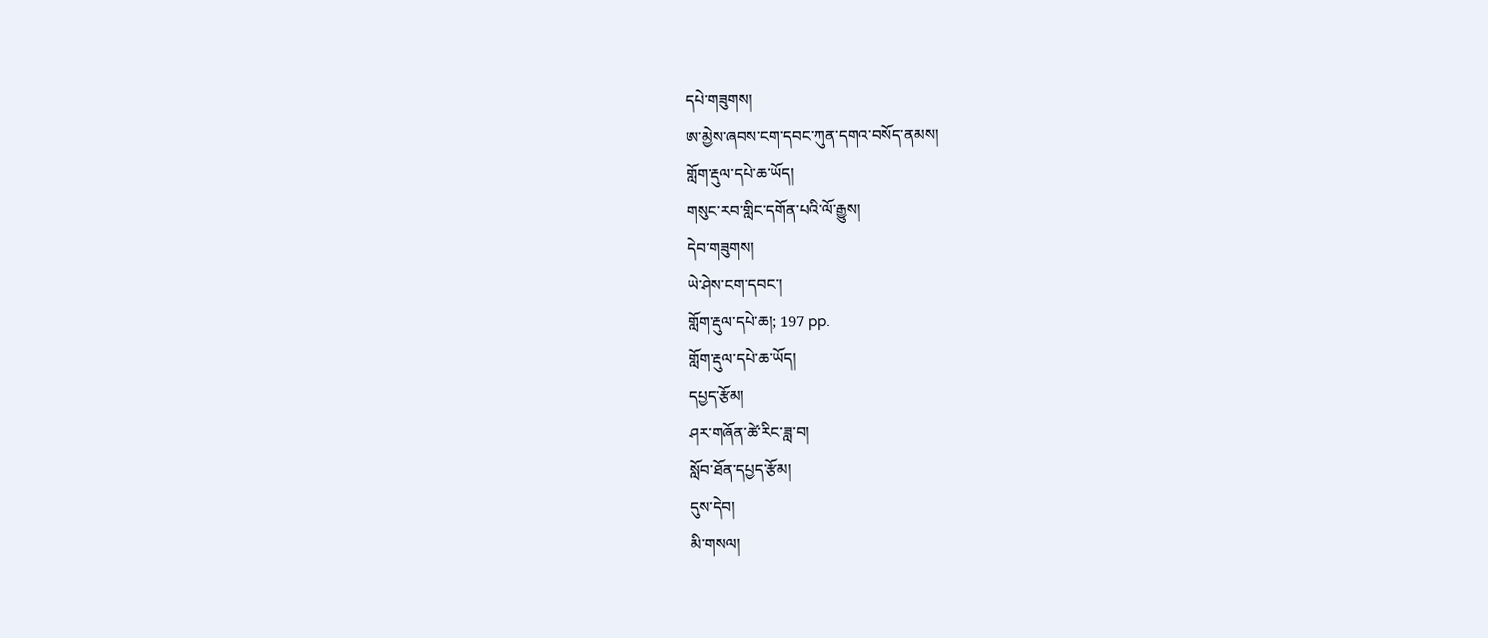དཔེ་གཟུགས།
ཨ་མྱེས་ཞབས་ངག་དབང་ཀུན་དགའ་བསོད་ནམས།
གློག་རྡུལ་དཔེ་ཆ་ཡོད།
གསུང་རབ་གླིང་དགོན་པའི་ལོ་རྒྱུས།
དེབ་གཟུགས།
ཡེ་ཤེས་ངག་དབང་།
གློག་རྡུལ་དཔེ་ཆ།; 197 pp.
གློག་རྡུལ་དཔེ་ཆ་ཡོད།
དཔྱད་རྩོམ།
ཤར་གཞོན་ཚེ་རིང་ཟླ་བ།
སློབ་ཐོན་དཔྱད་རྩོམ།
དུས་དེབ།
མི་གསལ།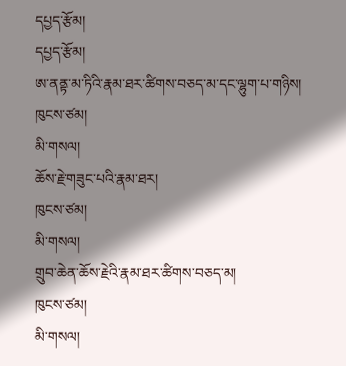དཔྱད་རྩོམ།
དཔྱད་རྩོམ།
ཨ་ནནྟ་མ་ཏིའི་རྣམ་ཐར་ཚིགས་བཅད་མ་དང་ལྷུག་པ་གཉིས།
ཁུངས་ཙམ།
མི་གསལ།
ཆོས་རྗེ་གཟུང་པའི་རྣམ་ཐར།
ཁུངས་ཙམ།
མི་གསལ།
གྲུབ་ཆེན་ཆོས་རྗེའི་རྣམ་ཐར་ཚིགས་བཅད་མ།
ཁུངས་ཙམ།
མི་གསལ།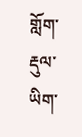གློག་རྡུལ་ཡིག་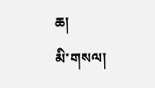ཆ།
མི་གསལ།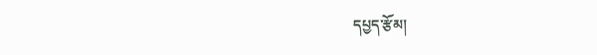དཔྱད་རྩོམ།